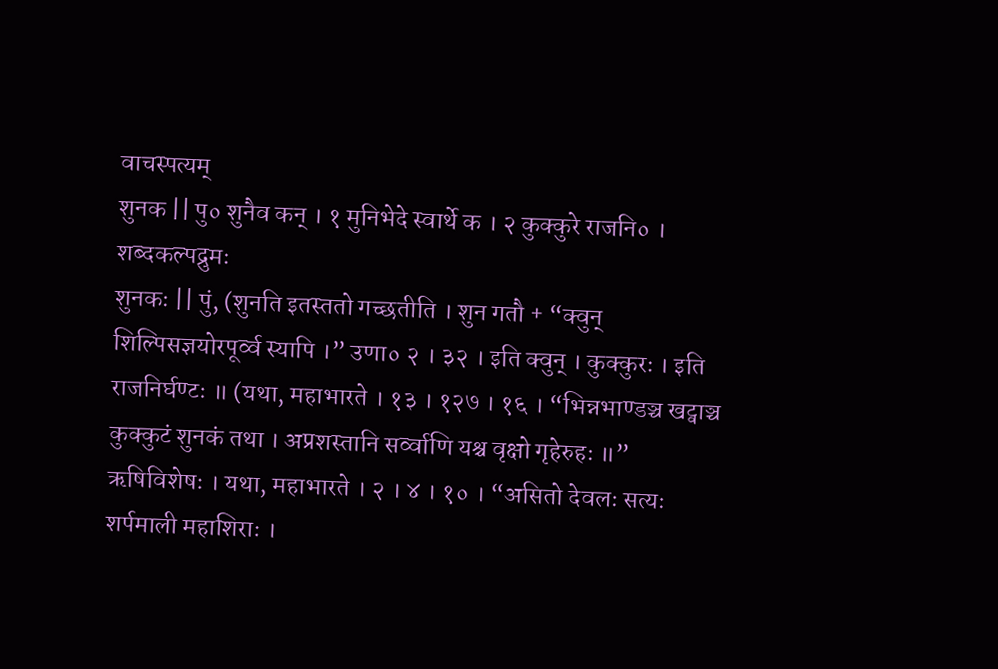वाचस्पत्यम्
शुनक || पु० शुनैव कन् । १ मुनिभेदे स्वार्थे क । २ कुक्कुरे राजनि० ।
शब्दकल्पद्रुमः
शुनकः || पुं, (शुनति इतस्ततो गच्छतीति । शुन गतौ + “क्वुन् शिल्पिसज्ञयोरपूर्व्व स्यापि ।” उणा० २ । ३२ । इति क्वुन् । कुक्कुरः । इति राजनिर्घण्टः ॥ (यथा, महाभारते । १३ । १२७ । १६ । “भिन्नभाण्डञ्च खट्वाञ्च कुक्कुटं शुनकं तथा । अप्रशस्तानि सर्व्वाणि यश्च वृक्षो गृहेरुहः ॥” ऋषिविशेषः । यथा, महाभारते । २ । ४ । १० । “असितो देवलः सत्यः शर्पमाली महाशिराः ।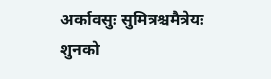अर्कावसुः सुमित्रश्चमैत्रेयः शुनको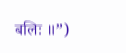बलिः ॥”)